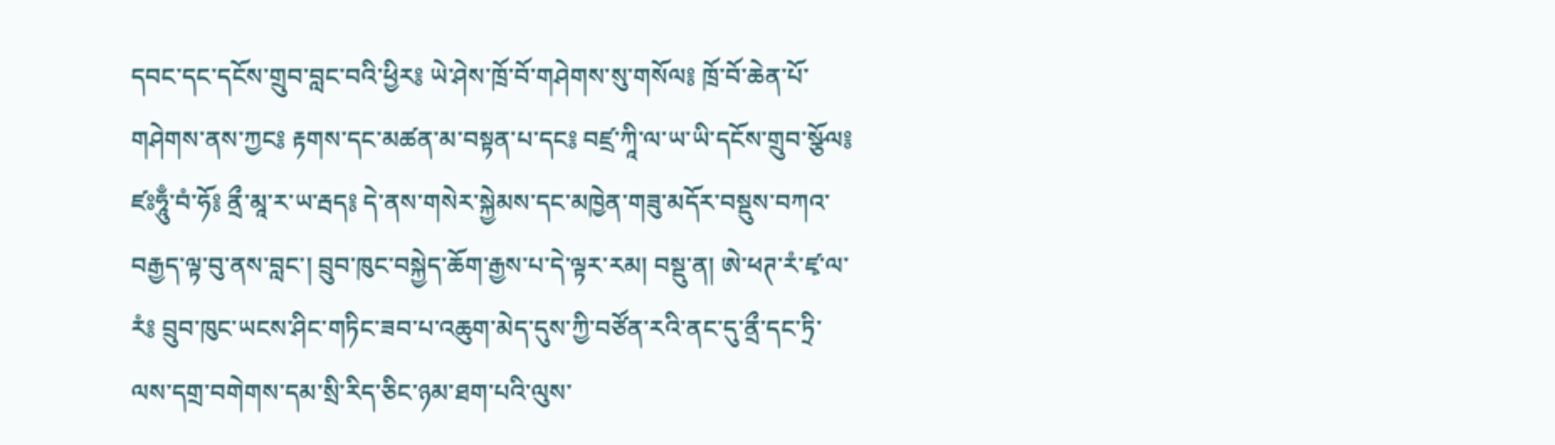དབང་དང་དངོས་གྲུབ་བླང་བའི་ཕྱིར༔ ཡེ་ཤེས་ཁྲོ་བོ་གཤེགས་སུ་གསོལ༔ ཁྲོ་བོ་ཆེན་པོ་གཤེགས་ནས་ཀྱང༔ རྟགས་དང་མཚན་མ་བསྟན་པ་དང༔ བཛྲ་ཀཱི་ལ་ཡ་ཡི་དངོས་གྲུབ་སྩོལ༔ ཛཿཧཱུྃ་བཾ་ཧོ༔ ནྲྀ་མཱ་ར་ཡ་རྦད༔ དེ་ནས་གསེར་སྐྱེམས་དང་མཁྱེན་གཟུ་མདོར་བསྡུས་བཀའ་བརྒྱད་ལྟ་བུ་ནས་བླང་། བྲུབ་ཁུང་བསྐྱེད་ཆོག་རྒྱས་པ་དེ་ལྟར་རམ། བསྡུ་ན། ཨེ་ཕཊ་རཾ་ཛྭ་ལ་རཾ༔ བྲུབ་ཁུང་ཡངས་ཤིང་གཏིང་ཟབ་པ་འཆུག་མེད་དུས་ཀྱི་བཙོན་རའི་ནང་དུ་ནྲྀ་དང་ཏྲི་ལས་དགྲ་བགེགས་དམ་སྲི་རིད་ཅིང་ཉམ་ཐག་པའི་ལུས་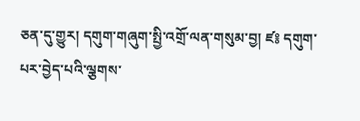ཅན་དུ་གྱུར། དགུག་གཞུག་སྤྱི་འགྲོ་ལན་གསུམ་བྱ། ཛ༔ དགུག་པར་བྱེད་པའི་ལྕགས་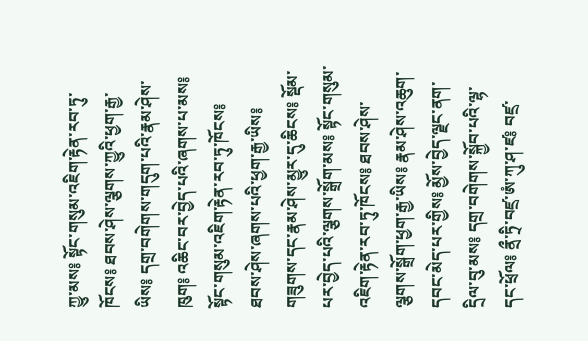ཀྱུ་མས༔ སྟོང་གསུམ་འཇིག་རྟེན་རབ་ཏུ་ཁོངས༔ ཐབས་ཤེས་ལྕགས་ཀྱུའི་ཕྱག་རྒྱ་ཡིས༔ དགྲ་བགེགས་གདུག་པའི་རྣམ་ཤེས་ཁུག༔ འཆིང་བར་བྱེད་པའི་ཞགས་པ་མས༔ སྟོང་གསུམ་འཇིག་རྟེན་རབ་ཏུ་ཁོངས༔ ཐབས་ཤེས་ཞགས་པའི་ཕྱག་རྒྱ་ཡིས༔ གཟུགས་དང་རྣམ་ཤེས་མྱུར་དུ་ཆིངས༔ སྡོམ་པར་བྱེད་པའི་ལྕགས་སྒྲོག་མས༔ སྟོང་གསུམ་འཇིག་རྟེན་རབ་ཏུ་ཁོངས༔ ཐབས་ཤེས་ལྕགས་སྒྲོག་ཕྱག་རྒྱ་ཡིས༔ རྣམ་ཤེས་འཆུག་དབང་མེད་པར་གྱིས༔ མྱོས་བྱེད་ལྗང་ནག་དྲིལ་བུ་མས༔ དགྲ་བགེགས་སྐྱོབ་པའི་ལྷ་དང་ཕྲོལ༔ ནྲྀ་ཏྲི་བཛྲ་ཨཾ་ཀུ་ཤ་ཛ༔ བཛྲ་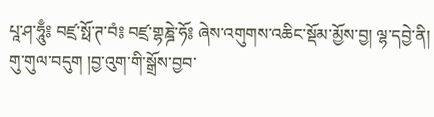པཱ་ཤ་ཧཱུྃ༔ བཛྲ་སྥོ་ཊ་བཾ༔ བཛྲ་གྷཎྜེ་ཧོ༔ ཞེས་འགུགས་འཆིང་སྡོམ་མྱོས་བྱ། ལྷ་དབྱེ་ནི། གུ་གུལ་བདུག །བྱ་འུག་གི་སྒྲོས་བྱབ་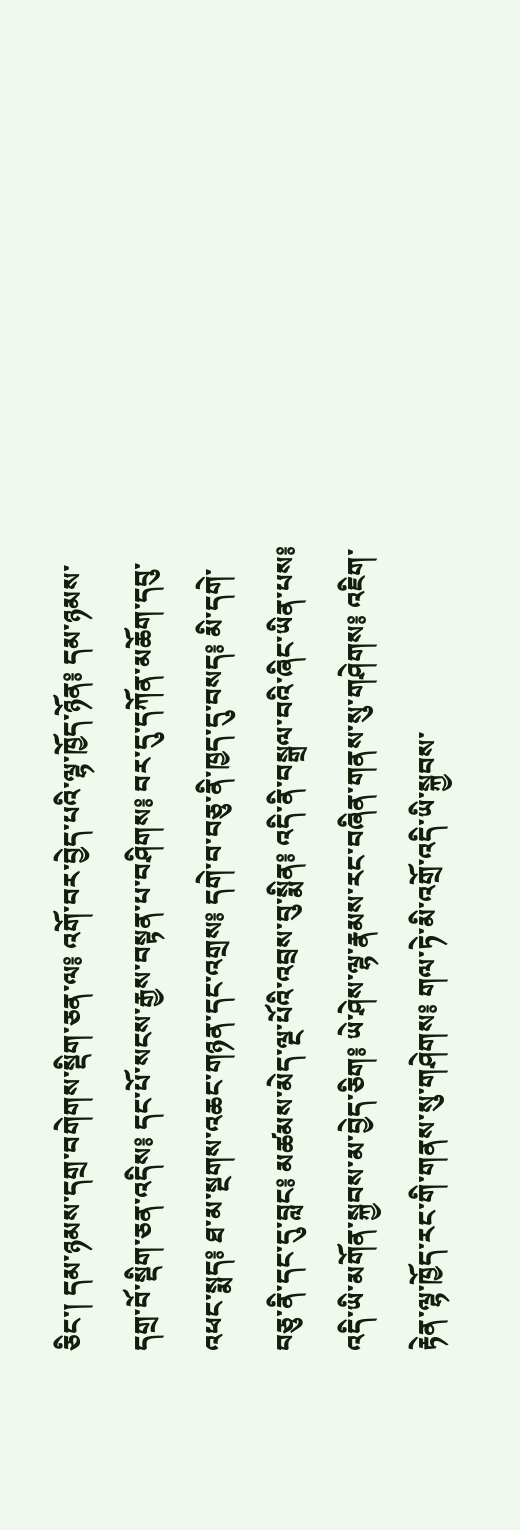ཅིང་། དམ་ཉམས་དགྲ་བགེགས་སྡིག་ཅན་ལ༔ འགོ་བར་བྱེད་པའི་ལྷ་ཁྱོད་ཉོན༔ དམ་ཉམས་དགྲ་བོ་སྡིག་ཅན་འདིས༔ དང་པོ་སངས་རྒྱས་བསྟན་པ་བཤིགས༔ བར་དུ་དཀོན་མཆོག་དབུ་འཕང་སྨད༔ ཐ་མ་སྔགས་འཆང་གཉན་དང་འགྲས༔ དགེ་བ་བཅུ་ནི་ཁྱད་དུ་བསད༔ མི་དགེ་བཅུ་ནི་དང་དུ་བླང༔ མཚམས་མེད་ལྔ་པོའི་འབྲས་བུ་སྨིན༔ འདི་ནི་བསྒྲལ་བའི་ཞིང་ཡིན་པས༔ འདི་ཡི་མགོན་སྐྱབས་མ་བྱེད་ཅིག༔ ཡེ་ཤེས་ལྷ་རྣམས་རང་བཞིན་གནས་སུ་གཤེགས༔ འཇིག་རྟེན་ལྷ་ཁྱོད་རང་གི་གནས་སུ་གཤེགས༔ གལ་ཏེ་མི་འགྲོ་འདི་ཡི་སྐྱབས་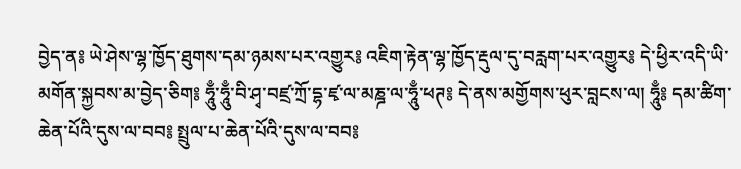བྱེད་ན༔ ཡེ་ཤེས་ལྷ་ཁྱོད་ཐུགས་དམ་ཉམས་པར་འགྱུར༔ འཇིག་རྟེན་ལྷ་ཁྱོད་རྡུལ་དུ་བརླག་པར་འགྱུར༔ དེ་ཕྱིར་འདི་ཡི་མགོན་སྐྱབས་མ་བྱེད་ཅིག༔ ཧཱུྃ་ཧཱུྃ་བི་ཤྭ་བཛྲ་ཀྲོ་དྷ་ཛྭ་ལ་མཎྜ་ལ་ཧཱུྃ་ཕཊ༔ དེ་ནས་མགྱོགས་ཕུར་བླངས་ལ། ཧཱུྃ༔ དམ་ཚིག་ཆེན་པོའི་དུས་ལ་བབ༔ སྤྲུལ་པ་ཆེན་པོའི་དུས་ལ་བབ༔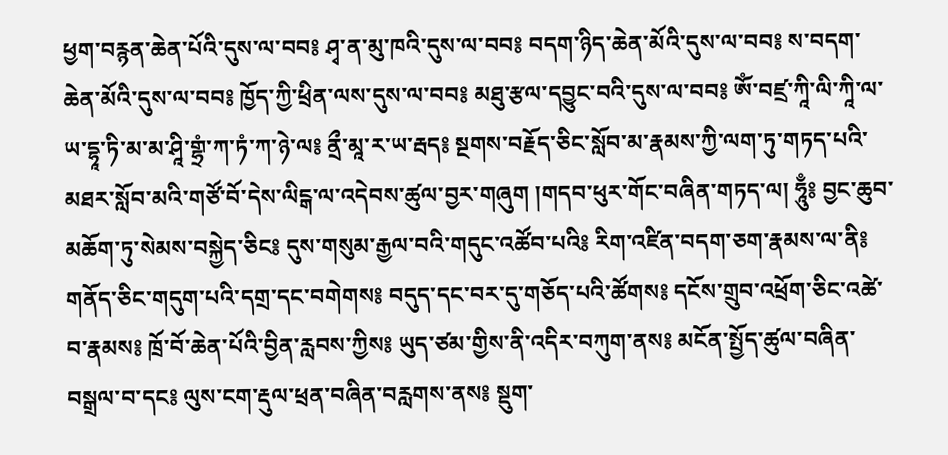ཕྱག་བརྙན་ཆེན་པོའི་དུས་ལ་བབ༔ ཤྭ་ན་མུ་ཁའི་དུས་ལ་བབ༔ བདག་ཉིད་ཆེན་མོའི་དུས་ལ་བབ༔ ས་བདག་ཆེན་མོའི་དུས་ལ་བབ༔ ཁྱོད་ཀྱི་ཕྲིན་ལས་དུས་ལ་བབ༔ མཐུ་རྩལ་དབྱུང་བའི་དུས་ལ་བབ༔ ཨོཾ་བཛྲ་ཀཱི་ལི་ཀཱི་ལ་ཡ་དྷཱ་ཏི་མ་མ་ཤཱི་གྷྲཾ་ཀ་ཏཾ་ཀ་ཉེ་ལ༔ ནྲྀ་མཱ་ར་ཡ་རྦད༔ སྔགས་བརྗོད་ཅིང་སློབ་མ་རྣམས་ཀྱི་ལག་ཏུ་གཏད་པའི་མཐར་སློབ་མའི་གཙོ་བོ་དེས་ལིངྒ་ལ་འདེབས་ཚུལ་བྱར་གཞུག །གདབ་ཕུར་གོང་བཞིན་གཏད་ལ། ཧཱུྃ༔ བྱང་ཆུབ་མཆོག་ཏུ་སེམས་བསྐྱེད་ཅིང༔ དུས་གསུམ་རྒྱལ་བའི་གདུང་འཚོབ་པའི༔ རིག་འཛིན་བདག་ཅག་རྣམས་ལ་ནི༔ གནོད་ཅིང་གདུག་པའི་དགྲ་དང་བགེགས༔ བདུད་དང་བར་དུ་གཅོད་པའི་ཚོགས༔ དངོས་གྲུབ་འཕྲོག་ཅིང་འཚེ་བ་རྣམས༔ ཁྲོ་བོ་ཆེན་པོའི་བྱིན་རླབས་ཀྱིས༔ ཡུད་ཙམ་གྱིས་ནི་འདིར་བཀུག་ནས༔ མངོན་སྤྱོད་ཚུལ་བཞིན་བསྒྲལ་བ་དང༔ ལུས་ངག་རྡུལ་ཕྲན་བཞིན་བརླགས་ནས༔ སྡུག་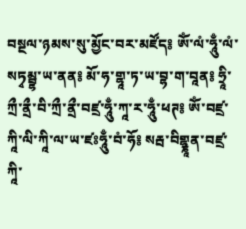བསྔལ་ཉམས་སུ་མྱོང་བར་མཛོད༔ ཨོཾ་ལཾ་ཧཱུྃ་ལཾ་སཏྭམྦྷ་ཡ་ནན༔ མོ་ཧ་གྷཱ་ཏ་ཡ་བྷ་ག་བཱན༔ ཧྲཱི་ཀྲྀ་ནྲྀ་བི་ཀྲྀ་ནྲྀ་བཛྲ་ཧཱུྃ་ཀཱ་ར་ཧཱུྃ་ཕཊ༔ ཨོཾ་བཛྲ་ཀཱི་ལི་ཀཱི་ལ་ཡ་ཛཿཧཱུྃ་བཾ་ཧོ༔ སརྦ་བིགྷྣཱན་བཛྲ་ཀཱི་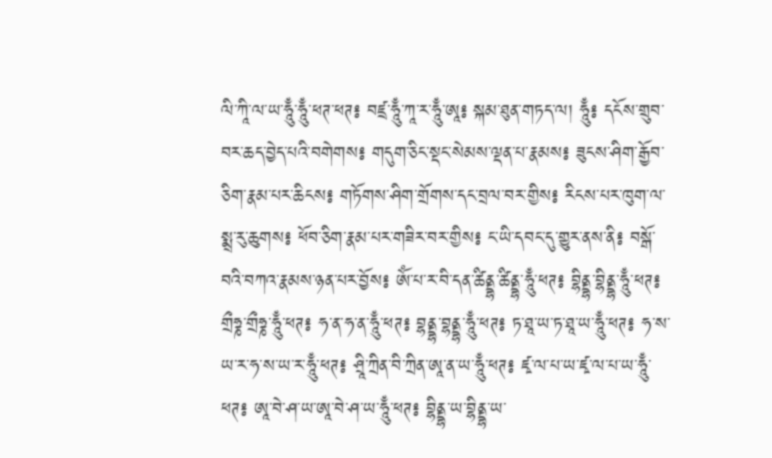ལི་ཀཱི་ལ་ཡ་ཧཱུྃ་ཧཱུྃ་ཕཊ་ཕཊ༔ བཛྲ་ཧཱུྃ་ཀཱ་ར་ཧཱུྃ་ཨཱ༔ སྐམ་ཐུན་གཏད་ལ། ཧཱུྃ༔ དངོས་གྲུབ་བར་ཆད་བྱེད་པའི་བགེགས༔ གདུག་ཅིང་སྡང་སེམས་ལྡན་པ་རྣམས༔ ཟུངས་ཤིག་རྒྱོབ་ཅིག་རྣམ་པར་ཆིངས༔ གཏོགས་ཤིག་གྲོགས་དང་བྲལ་བར་གྱིས༔ རིངས་པར་ཁུག་ལ་སྨྲ་རུ་ཆུགས༔ ཕོབ་ཅིག་རྣམ་པར་གཟིར་བར་གྱིས༔ ང་ཡི་དབང་དུ་གྱུར་ནས་ནི༔ བསྒོ་བའི་བཀའ་རྣམས་ཉན་པར་བྱོས༔ ཨོཾ་པ་ར་བི་དན་ཚིནྡྷ་ཚིནྡྷ་ཧཱུྃ་ཕཊ༔ བྷིནྡྷ་བྷིནྡྷ་ཧཱུྃ་ཕཊ༔ གྲྀཧྞ་གྲྀཧྞ་ཧཱུྃ་ཕཊ༔ ཧ་ན་ཧ་ན་ཧཱུྃ་ཕཊ༔ བྷནྡྷ་བྷནྡྷ་ཧཱུྃ་ཕཊ༔ ཏ་ཐཱ་ཡ་ཏ་ཐཱ་ཡ་ཧཱུྃ་ཕཊ༔ ཧ་ས་ཡ་ར་ཧ་ས་ཡ་ར་ཧཱུྃ་ཕཊ༔ ཤྲཱི་ཀྲིན་བི་ཀྲིན་ཨཱ་ན་ཡ་ཧཱུྃ་ཕཊ༔ ཛྭ་ལ་པ་ཡ་ཛྭ་ལ་པ་ཡ་ཧཱུྃ་ཕཊ༔ ཨཱ་བེ་ཤ་ཡ་ཨཱ་བེ་ཤ་ཡ་ཧཱུྃ་ཕཊ༔ བྷིནྡྷ་ཡ་བྷིནྡྷ་ཡ་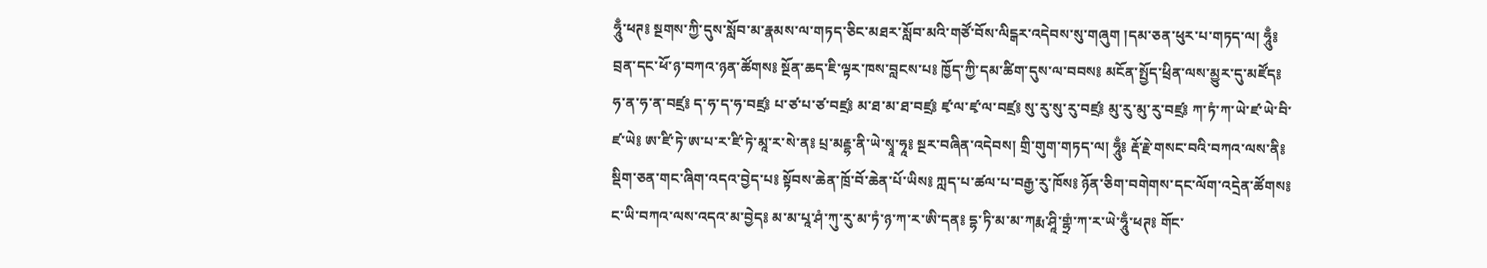ཧཱུྃ་ཕཊ༔ སྔགས་ཀྱི་དུས་སློབ་མ་རྣམས་ལ་གཏད་ཅིང་མཐར་སློབ་མའི་གཙོ་བོས་ལིངྒར་འདེབས་སུ་གཞུག །དམ་ཅན་ཕུར་པ་གཏད་ལ། ཧཱུྃ༔ བྲན་དང་ཕོ་ཉ་བཀའ་ཉན་ཚོགས༔ སྔོན་ཆད་ཇི་ལྟར་ཁས་བླངས་པ༔ ཁྱོད་ཀྱི་དམ་ཚིག་དུས་ལ་བབས༔ མངོན་སྤྱོད་ཕྲིན་ལས་མྱུར་དུ་མཛོད༔ ཧ་ན་ཧ་ན་བཛྲ༔ ད་ཧ་ད་ཧ་བཛྲ༔ པ་ཙ་པ་ཙ་བཛྲ༔ མ་ཐ་མ་ཐ་བཛྲ༔ ཛྭ་ལ་ཛྭ་ལ་བཛྲ༔ སུ་རུ་སུ་རུ་བཛྲ༔ མུ་རུ་མུ་རུ་བཛྲ༔ ཀ་ཏཾ་ཀ་ཡེ་ཛ་ཡེ་བི་ཛ་ཡེ༔ ཨ་ཛི་ཏེ་ཨ་པ་ར་ཛི་ཏེ་མཱ་ར་སེ་ན༔ པྲ་མརྡྷ་ནི་ཡེ་སྭཱ་ཧཱ༔ སྔར་བཞིན་འདེབས། གྲི་གུག་གཏད་ལ། ཧཱུྃ༔ རྡོ་རྗེ་གསང་བའི་བཀའ་ལས་ནི༔ སྡིག་ཅན་གང་ཞིག་འདའ་བྱེད་པ༔ སྟོབས་ཆེན་ཁྲོ་བོ་ཆེན་པོ་ཡིས༔ ཀླད་པ་ཚལ་པ་བརྒྱ་རུ་ཁོས༔ ཉོན་ཅིག་བགེགས་དང་ལོག་འདྲེན་ཚོགས༔ ང་ཡི་བཀའ་ལས་འདའ་མ་བྱེད༔ མ་མ་པཱ་ཤཾ་ཀུ་རུ་མ་ཏཾ་ཉ་ཀ་ར་ཨི་དན༔ དྷ་ཏི་མ་མ་ཀརྨ་ཤཱི་གྷྲཾ་ཀ་ར་ཡེ་ཧཱུྃ་ཕཊ༔ གོང་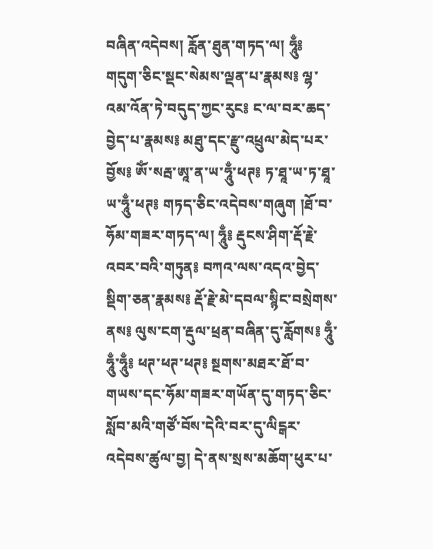བཞིན་འདེབས། རློན་ཐུན་གཏད་ལ། ཧཱུྃ༔ གདུག་ཅིང་སྡང་སེམས་ལྡན་པ་རྣམས༔ ལྷ་འམ་འོན་ཏེ་བདུད་ཀྱང་རུང༔ ང་ལ་བར་ཆད་བྱེད་པ་རྣམས༔ མཐུ་དང་རྫུ་འཕྲུལ་མེད་པར་བྱོས༔ ཨོཾ་སརྦ་ཨཱ་ན་ཡ་ཧཱུྃ་ཕཊ༔ ཏ་ཐཱ་ཡ་ཏ་ཐཱ་ཡ་ཧཱུྃ་ཕཊ༔ གཏད་ཅིང་འདེབས་གཞུག །ཐོ་བ་ཧོམ་གཟར་གཏད་ལ། ཧཱུྃ༔ རྡུངས་ཤིག་རྡོ་རྗེ་འབར་བའི་གཏུན༔ བཀའ་ལས་འདའ་བྱེད་སྡིག་ཅན་རྣམས༔ རྡོ་རྗེ་མེ་དབལ་སྙིང་བསྲེགས་ནས༔ ལུས་ངག་རྡུལ་ཕྲན་བཞིན་དུ་རློགས༔ ཧཱུྃ་ཧཱུྃ་ཧཱུྃ༔ ཕཊ་ཕཊ་ཕཊ༔ སྔགས་མཐར་ཐོ་བ་གཡས་དང་ཧོམ་གཟར་གཡོན་དུ་གཏད་ཅིང་སློབ་མའི་གཙོ་བོས་དེའི་བར་དུ་ལིངྒར་འདེབས་ཚུལ་བྱ། དེ་ནས་སྲས་མཆོག་ཕུར་པ་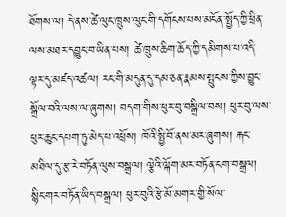ཐོགས་ལ། དེ་ནས་ཚེ་ལུང་ཁྲུས་ལུང་གི་དགོངས་པས་མངོན་སྤྱོད་ཀྱི་ཕྲིན་ལས་མཐར་དབྱུང་བ་ཡིན་པས། ཚེ་ཁྲུས་ཆིག་ཆོད་ཀྱི་དམིགས་པ་འདི་ལྟར་དུ་མཛད་འཚལ། རང་གི་མདུན་དུ་དམ་ཅན་རྣམས་སྤུངས་ཀྱིས་བྱུང་སྒྲོལ་བའི་ལས་ལ་ཞུགས། བདག་གིས་ཕུར་བུ་བསྒྲིལ་བས། ཕུར་བུ་ལས་ཕུར་ཆུང་དཔག་ཏུ་མེད་པ་འཕྲོས། ཁོའི་སྤྱི་བོ་ནས་མར་ཞུགས། རྐང་མཐིལ་དུ་རྩ་རེ་བཏོན་ལུས་བསྒྲལ། ལྕེའི་ལྐོག་མར་བཏོན་ངག་བསྒྲལ། སྙིང་གར་བཏོན་ཡིད་བསྒྲལ། ཕུར་བུའི་རྩེ་མོ་མགར་གྱི་སོལ་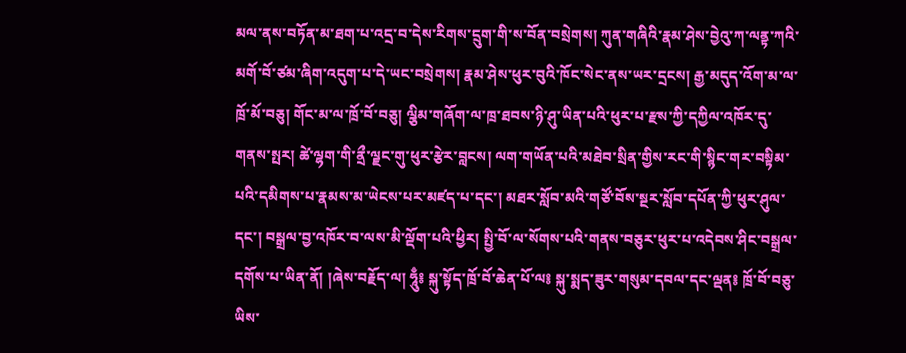མལ་ནས་བཏོན་མ་ཐག་པ་འདྲ་བ་དེས་རིགས་དྲུག་གི་ས་བོན་བསྲེགས། ཀུན་གཞིའི་རྣམ་ཤེས་བྱེའུ་ཀ་ལནྟ་ཀའི་མགོ་བོ་ཙམ་ཞིག་འདུག་པ་དེ་ཡང་བསྲེགས། རྣམ་ཤེས་ཕུར་བུའི་ཁོང་སེང་ནས་ཡར་དྲངས། རྒྱ་མདུད་འོག་མ་ལ་ཁྲོ་མོ་བཅུ། གོང་མ་ལ་ཁྲོ་བོ་བཅུ། ལྕིམ་གཞོག་ལ་ཁྲ་ཐབས་ཉི་ཤུ་ཡིན་པའི་ཕུར་པ་རྫས་ཀྱི་དཀྱིལ་འཁོར་དུ་གནས་སྤར། ཚེ་ལྷག་གི་ནྲྀ་ལྗང་གུ་ཕུར་རྩེར་བླངས། ལག་གཡོན་པའི་མཐེབ་སྲིན་གྱིས་རང་གི་སྙིང་གར་བསྟིམ་པའི་དམིགས་པ་རྣམས་མ་ཡེངས་པར་མཛད་པ་དང་། མཐར་སློབ་མའི་གཙོ་བོས་སྔར་སློབ་དཔོན་ཀྱི་ཕུར་ཤུལ་དང་། བསྒྲལ་བྱ་འཁོར་བ་ལས་མི་ལྡོག་པའི་ཕྱིར། སྤྱི་བོ་ལ་སོགས་པའི་གནས་བཅུར་ཕུར་པ་འདེབས་ཤིང་བསྒྲལ་དགོས་པ་ཡིན་ནོ། །ཞེས་བརྗོད་ལ། ཧཱུྃ༔ སྐུ་སྟོད་ཁྲོ་བོ་ཆེན་པོ་ལ༔ སྐུ་སྨད་ཟུར་གསུམ་དབལ་དང་ལྡན༔ ཁྲོ་བོ་བཅུ་ཡིས་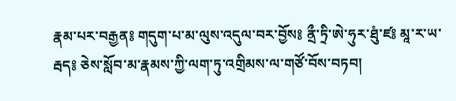རྣམ་པར་བརྒྱན༔ གདུག་པ་མ་ལུས་འདུལ་བར་བྱོས༔ ནྲྀ་ཏྲི་ཨེ་ཧུར་ཐུཾ་ཛ༔ མཱ་ར་ཡ་རྦད༔ ཅེས་སློབ་མ་རྣམས་ཀྱི་ལག་ཏུ་འགྲིམས་ལ་གཙོ་བོས་བཏབ།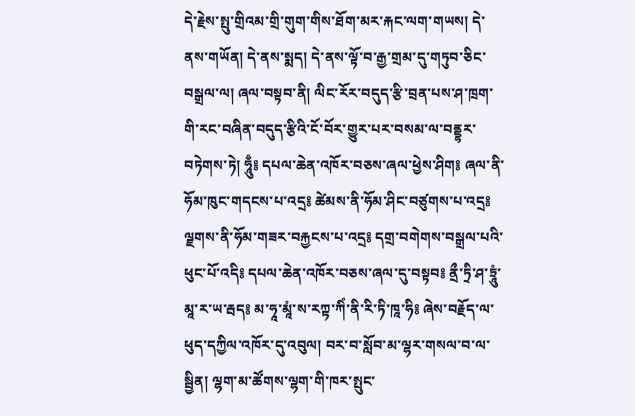དེ་རྗེས་སྤུ་གྲིའམ་གྲི་གུག་གིས་ཐོག་མར་རྐང་ལག་གཡས། དེ་ནས་གཡོན། དེ་ནས་སྨད། དེ་ནས་ལྟོ་བ་རྒྱ་གྲམ་དུ་གཏུབ་ཅིང་བསྒྲལ་ལ། ཞལ་བསྟབ་ནི། ལིང་རོར་བདུད་རྩི་བྲན་པས་ཤ་ཁྲག་གི་རང་བཞིན་བདུད་རྩིའི་ངོ་བོར་གྱུར་པར་བསམ་ལ་བནྡྷར་བཏེགས་ཏེ། ཧཱུྃ༔ དཔལ་ཆེན་འཁོར་བཅས་ཞལ་ཕྱེས་ཤིག༔ ཞལ་ནི་ཧོམ་ཁུང་གདངས་པ་འདྲ༔ ཚེམས་ནི་ཧོམ་ཤིང་བཙུགས་པ་འདྲ༔ ལྗགས་ནི་ཧོམ་གཟར་བརྐྱངས་པ་འདྲ༔ དགྲ་བགེགས་བསྒྲལ་པའི་ཕུང་པོ་འདི༔ དཔལ་ཆེན་འཁོར་བཅས་ཞལ་དུ་བསྟབ༔ ནྲྀ་ཏྲི་ཤ་ཏྲཱུཾ་མཱ་ར་ཡ་རྦད༔ མ་ཧཱ་མཱཾ་ས་རཀྟ་ཀིཾ་ནི་རི་ཏི་ཁཱ་ཧི༔ ཞེས་བརྗོད་ལ་ཕུད་དཀྱིལ་འཁོར་དུ་འབུལ། བར་བ་སློབ་མ་ལྷར་གསལ་བ་ལ་སྦྱིན། ལྷག་མ་ཚོགས་ལྷག་གི་ཁར་སྤུང་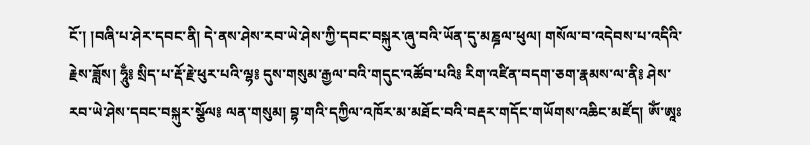ངོ་། །བཞི་པ་ཤེར་དབང་ནི། དེ་ནས་ཤེས་རབ་ཡེ་ཤེས་ཀྱི་དབང་བསྐུར་ཞུ་བའི་ཡོན་དུ་མཎྜལ་ཕུལ། གསོལ་བ་འདེབས་པ་འདིའི་རྗེས་ཟློས། ཧཱུྃ༔ སྲིད་པ་རྡོ་རྗེ་ཕུར་པའི་ལྷ༔ དུས་གསུམ་རྒྱལ་བའི་གདུང་འཚོབ་པའི༔ རིག་འཛིན་བདག་ཅག་རྣམས་ལ་ནི༔ ཤེས་རབ་ཡེ་ཤེས་དབང་བསྐུར་སྩོལ༔ ལན་གསུམ། བྷ་གའི་དཀྱིལ་འཁོར་མ་མཐོང་བའི་བརྡར་གདོང་གཡོགས་འཆིང་མཛོད། ཨོཾ་ཨཱཿ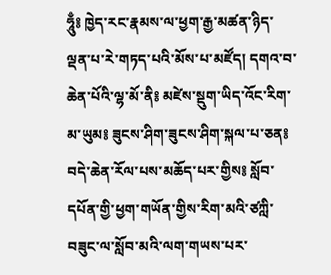ཧཱུྃ༔ ཁྱེད་རང་རྣམས་ལ་ཕྱག་རྒྱ་མཚན་ཉིད་ལྡན་པ་རེ་གཏད་པའི་མོས་པ་མཛོད། དགའ་བ་ཆེན་པོའི་ལྷ་མོ་ནི༔ མཛེས་སྡུག་ཡིད་འོང་རིག་མ་ཡུམ༔ ཟུངས་ཤིག་ཟུངས་ཤིག་སྐལ་པ་ཅན༔ བདེ་ཆེན་རོལ་པས་མཆོད་པར་གྱིས༔ སློབ་དཔོན་གྱི་ཕྱག་གཡོན་གྱིས་རིག་མའི་ཙཀླི་བཟུང་ལ་སློབ་མའི་ལག་གཡས་པར་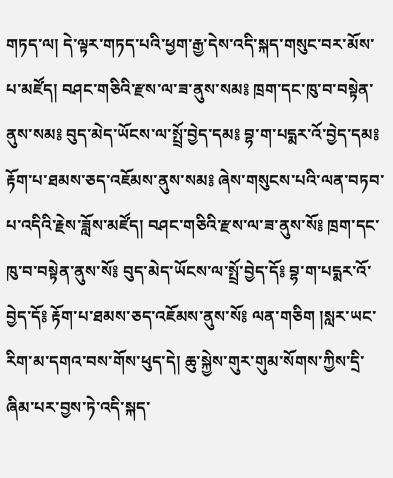གཏད་ལ། དེ་ལྟར་གཏད་པའི་ཕྱག་རྒྱ་དེས་འདི་སྐད་གསུང་བར་མོས་པ་མཛོད། བཤང་གཅིའི་རྫས་ལ་ཟ་ནུས་སམ༔ ཁྲག་དང་ཁུ་བ་བསྟེན་ནུས་སམ༔ བུད་མེད་ཡོངས་ལ་སྤྲོ་བྱེད་དམ༔ བྷ་ག་པདྨར་འོ་བྱེད་དམ༔ རྟོག་པ་ཐམས་ཅད་འཇོམས་ནུས་སམ༔ ཞེས་གསུངས་པའི་ལན་བཏབ་པ་འདིའི་རྗེས་ཟློས་མཛོད། བཤང་གཅིའི་རྫས་ལ་ཟ་ནུས་སོ༔ ཁྲག་དང་ཁུ་བ་བསྟེན་ནུས་སོ༔ བུད་མེད་ཡོངས་ལ་སྤྲོ་བྱེད་དོ༔ བྷ་ག་པདྨར་འོ་བྱེད་དོ༔ རྟོག་པ་ཐམས་ཅད་འཇོམས་ནུས་སོ༔ ལན་གཅིག །སླར་ཡང་རིག་མ་དགའ་བས་གོས་ཕུད་དེ། ཆུ་སྐྱེས་གུར་གུམ་སོགས་ཀྱིས་དྲི་ཞིམ་པར་བྱས་ཏེ་འདི་སྐད་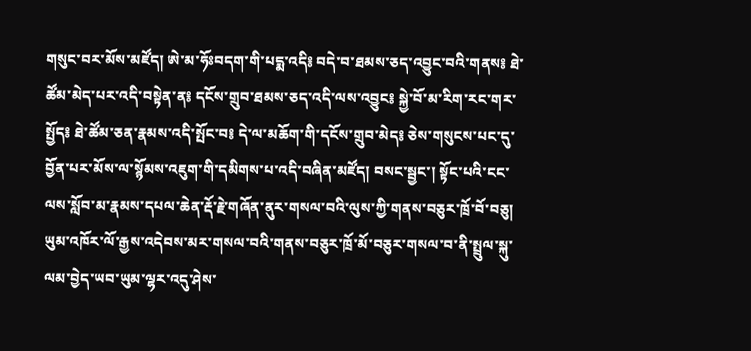གསུང་བར་མོས་མཛོད། ཨེ་མ་ཧོཿབདག་གི་པདྨ་འདི༔ བདེ་བ་ཐམས་ཅད་འབྱུང་བའི་གནས༔ ཐེ་ཚོམ་མེད་པར་འདི་བསྟེན་ན༔ དངོས་གྲུབ་ཐམས་ཅད་འདི་ལས་འབྱུང༔ སྐྱེ་བོ་མ་རིག་རང་གར་སྤྱོད༔ ཐེ་ཚོམ་ཅན་རྣམས་འདི་སྤོང་བ༔ དེ་ལ་མཆོག་གི་དངོས་གྲུབ་མེད༔ ཅེས་གསུངས་པང་དུ་བྱོན་པར་མོས་ལ་སྙོམས་འཇུག་གི་དམིགས་པ་འདི་བཞིན་མཛོད། བསང་སྦྱང་། སྟོང་པའི་ངང་ལས་སློབ་མ་རྣམས་དཔལ་ཆེན་རྡོ་རྗེ་གཞོན་ནུར་གསལ་བའི་ལུས་ཀྱི་གནས་བཅུར་ཁྲོ་བོ་བཅུ། ཡུམ་འཁོར་ལོ་རྒྱས་འདེབས་མར་གསལ་བའི་གནས་བཅུར་ཁྲོ་མོ་བཅུར་གསལ་བ་ནི་སྤྲུལ་སྐུ་ལམ་བྱེད་ཡབ་ཡུམ་ལྷར་འདུ་ཤེས་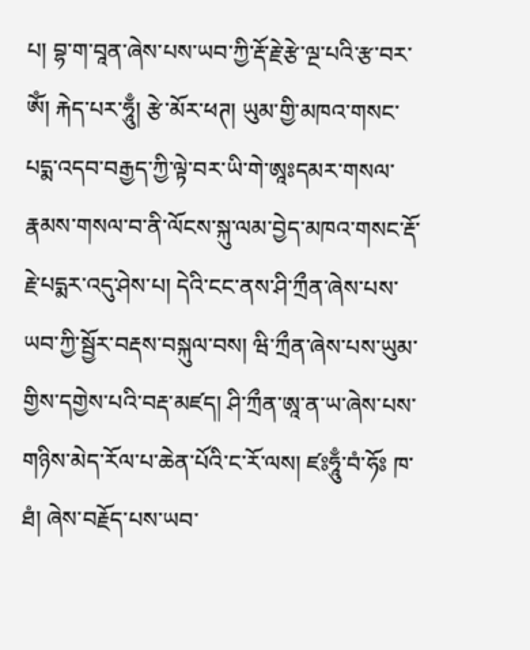པ། བྷ་ག་བཱན་ཞེས་པས་ཡབ་ཀྱི་རྡོ་རྗེ་རྩེ་ལྔ་པའི་རྩ་བར་ཨོཾ། རྐེད་པར་ཧཱུྃ། རྩེ་མོར་ཕཊ། ཡུམ་གྱི་མཁའ་གསང་པདྨ་འདབ་བརྒྱད་ཀྱི་ལྟེ་བར་ཡི་གེ་ཨཱཿདམར་གསལ་རྣམས་གསལ་བ་ནི་ལོངས་སྐུ་ལམ་བྱེད་མཁའ་གསང་རྡོ་རྗེ་པདྨར་འདུ་ཤེས་པ། དེའི་ངང་ནས་ཤི་ཀྲྀན་ཞེས་པས་ཡབ་ཀྱི་སྦྱོར་བརྡས་བསྐུལ་བས། ཝི་ཀྲྀན་ཞེས་པས་ཡུམ་གྱིས་དགྱེས་པའི་བརྡ་མཛད། ཤི་ཀྲྀན་ཨཱ་ན་ཡ་ཞེས་པས་གཉིས་མེད་རོལ་པ་ཆེན་པོའི་ང་རོ་ལས། ཛཿཧཱུྃ་བཾ་ཧོཿ ཁ་ཐཾ། ཞེས་བརྗོད་པས་ཡབ་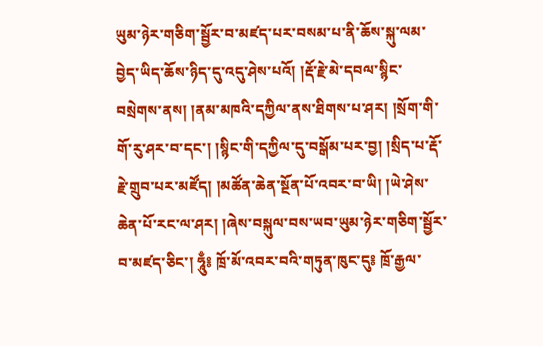ཡུམ་ཉེར་གཅིག་སྦྱོར་བ་མཛད་པར་བསམ་པ་ནི་ཆོས་སྐུ་ལམ་བྱེད་ཡིད་ཆོས་ཉིད་དུ་འདུ་ཤེས་པའོ། །རྡོ་རྗེ་མེ་དབལ་སྙིང་བསྲེགས་ནས། །ནམ་མཁའི་དཀྱིལ་ནས་ཐིགས་པ་ཤར། །སྲོག་གི་གོ་རུ་ཤར་བ་དང་། །སྙིང་གི་དཀྱིལ་དུ་བསྒོམ་པར་བྱ། །སྲིད་པ་རྡོ་རྗེ་གྲུབ་པར་མཛོད། །མཚོན་ཆེན་སྔོན་པོ་འབར་བ་ཡི། །ཡེ་ཤེས་ཆེན་པོ་རང་ལ་ཤར། །ཞེས་བསྐུལ་བས་ཡབ་ཡུམ་ཉེར་གཅིག་སྦྱོར་བ་མཛད་ཅིང་། ཧཱུྃ༔ ཁྲོ་མོ་འབར་བའི་གཏུན་ཁུང་དུ༔ ཁྲོ་རྒྱལ་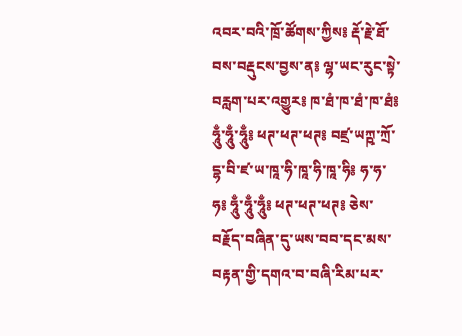འབར་བའི་ཁྲོ་ཚོགས་ཀྱིས༔ རྡོ་རྗེ་ཐོ་བས་བརྡུངས་བྱས་ན༔ ལྷ་ཡང་རུང་སྟེ་བརླག་པར་འགྱུར༔ ཁ་ཐཾ་ཁ་ཐཾ་ཁ་ཐཾ༔ ཧཱུྃ་ཧཱུྃ་ཧཱུྃ༔ ཕཊ་ཕཊ་ཕཊ༔ བཛྲ་ཡཀྵ་ཀྲོ་དྷ་བི་ཛ་ཡ་ཁཱ་ཧི་ཁཱ་ཧི་ཁཱ་ཧི༔ ཧ་ཧ་ཧ༔ ཧཱུྃ་ཧཱུྃ་ཧཱུྃ༔ ཕཊ་ཕཊ་ཕཊ༔ ཅེས་བརྗོད་བཞིན་དུ་ཡས་བབ་དང་མས་བརྟན་གྱི་དགའ་བ་བཞི་རིམ་པར་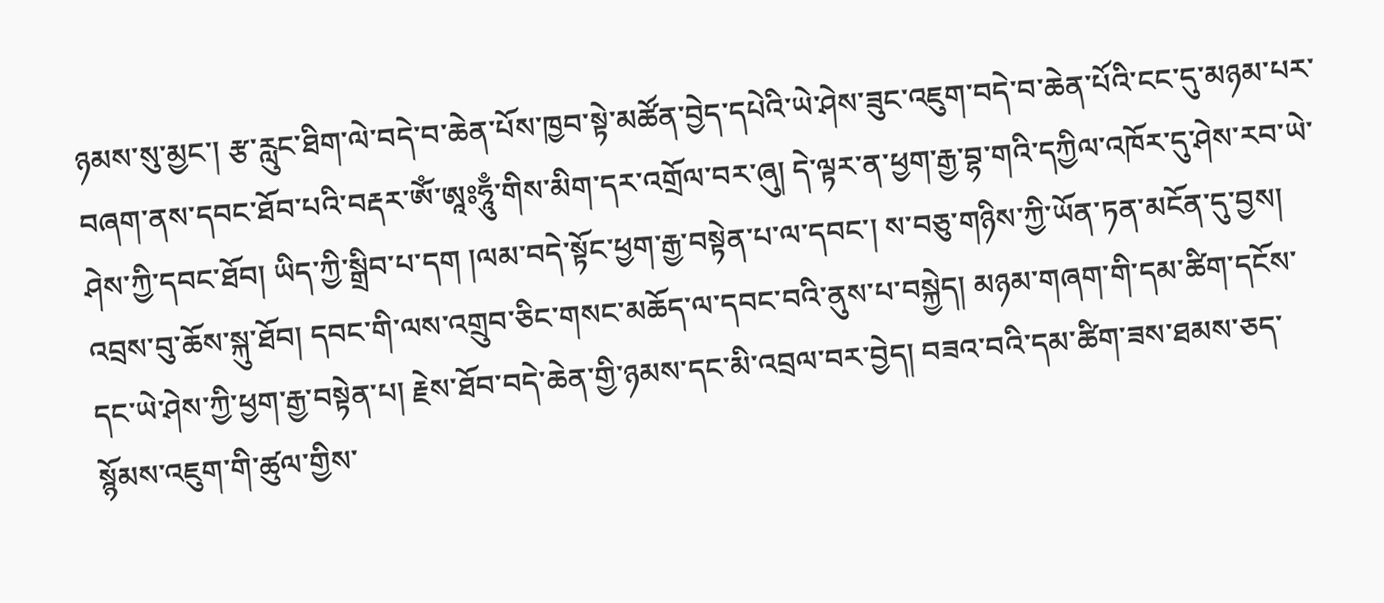ཉམས་སུ་མྱང་། རྩ་རླུང་ཐིག་ལེ་བདེ་བ་ཆེན་པོས་ཁྱབ་སྟེ་མཚོན་བྱེད་དཔེའི་ཡེ་ཤེས་ཟུང་འཇུག་བདེ་བ་ཆེན་པོའི་ངང་དུ་མཉམ་པར་བཞག་ནས་དབང་ཐོབ་པའི་བརྡར་ཨོཾ་ཨཱཿཧཱུྃ་གིས་མིག་དར་འགྲོལ་བར་ཞུ། དེ་ལྟར་ན་ཕྱག་རྒྱ་བྷ་གའི་དཀྱིལ་འཁོར་དུ་ཤེས་རབ་ཡེ་ཤེས་ཀྱི་དབང་ཐོབ། ཡིད་ཀྱི་སྒྲིབ་པ་དག །ལམ་བདེ་སྟོང་ཕྱག་རྒྱ་བསྟེན་པ་ལ་དབང་། ས་བཅུ་གཉིས་ཀྱི་ཡོན་ཏན་མངོན་དུ་བྱས། འབྲས་བུ་ཆོས་སྐུ་ཐོབ། དབང་གི་ལས་འགྲུབ་ཅིང་གསང་མཆོད་ལ་དབང་བའི་ནུས་པ་བསྐྱེད། མཉམ་གཞག་གི་དམ་ཚིག་དངོས་དང་ཡེ་ཤེས་ཀྱི་ཕྱག་རྒྱ་བསྟེན་པ། རྗེས་ཐོབ་བདེ་ཆེན་གྱི་ཉམས་དང་མི་འབྲལ་བར་བྱེད། བཟའ་བའི་དམ་ཚིག་ཟས་ཐམས་ཅད་སྙོམས་འཇུག་གི་ཚུལ་གྱིས་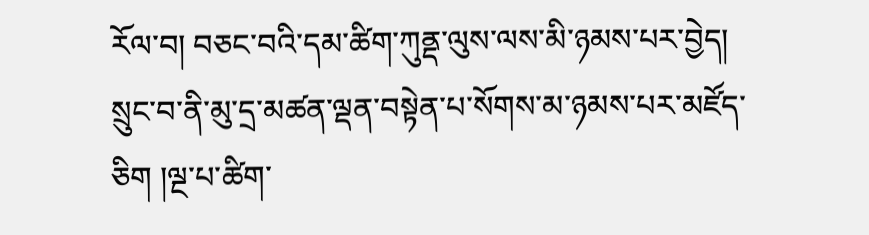རོལ་བ། བཅང་བའི་དམ་ཚིག་ཀུནྡ་ལུས་ལས་མི་ཉམས་པར་བྱེད། སྲུང་བ་ནི་མུ་དྲ་མཚན་ལྡན་བསྟེན་པ་སོགས་མ་ཉམས་པར་མཛོད་ཅིག །ལྔ་པ་ཚིག་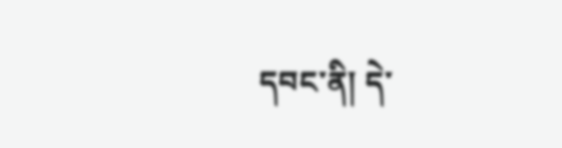དབང་ནི། དེ་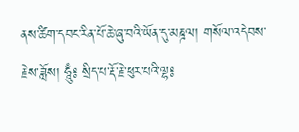ནས་ཚིག་དབང་རིན་པོ་ཆེ་ཞུ་བའི་ཡོན་དུ་མཎྜལ། གསོལ་འདེབས་རྗེས་ཟློས། ཧཱུྃ༔ སྲིད་པ་རྡོ་རྗེ་ཕུར་པའི་ལྷ༔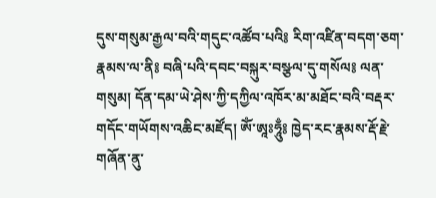དུས་གསུམ་རྒྱལ་བའི་གདུང་འཚོབ་པའི༔ རིག་འཛིན་བདག་ཅག་རྣམས་ལ་ནི༔ བཞི་པའི་དབང་བསྐུར་བསྩལ་དུ་གསོལ༔ ལན་གསུམ། དོན་དམ་ཡེ་ཤེས་ཀྱི་དཀྱིལ་འཁོར་མ་མཐོང་བའི་བརྡར་གདོང་གཡོགས་འཆིང་མཛོད། ཨོཾ་ཨཱཿཧཱུྃ༔ ཁྱེད་རང་རྣམས་རྡོ་རྗེ་གཞོན་ནུ་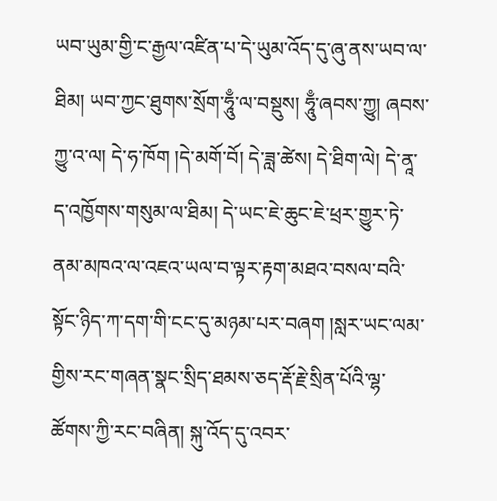ཡབ་ཡུམ་གྱི་ང་རྒྱལ་འཛིན་པ་དེ་ཡུམ་འོད་དུ་ཞུ་ནས་ཡབ་ལ་ཐིམ། ཡབ་ཀྱང་ཐུགས་སྲོག་ཧཱུྃ་ལ་བསྡུས། ཧཱུྃ་ཞབས་ཀྱུ། ཞབས་ཀྱུ་འ་ལ། དེ་ཧ་ཁོག །དེ་མགོ་བོ། དེ་ཟླ་ཚེས། དེ་ཐིག་ལེ། དེ་ནཱ་ད་འཁྱོགས་གསུམ་ལ་ཐིམ། དེ་ཡང་ཇེ་ཆུང་ཇེ་ཕྲར་གྱུར་ཏེ་ནམ་མཁའ་ལ་འཇའ་ཡལ་བ་ལྟར་རྟག་མཐའ་བསལ་བའི་སྟོང་ཉིད་ཀ་དག་གི་ངང་དུ་མཉམ་པར་བཞག །སླར་ཡང་ལམ་གྱིས་རང་གཞན་སྣང་སྲིད་ཐམས་ཅད་རྡོ་རྗེ་སྲིན་པོའི་ལྷ་ཚོགས་ཀྱི་རང་བཞིན། སྐུ་འོད་དུ་འབར་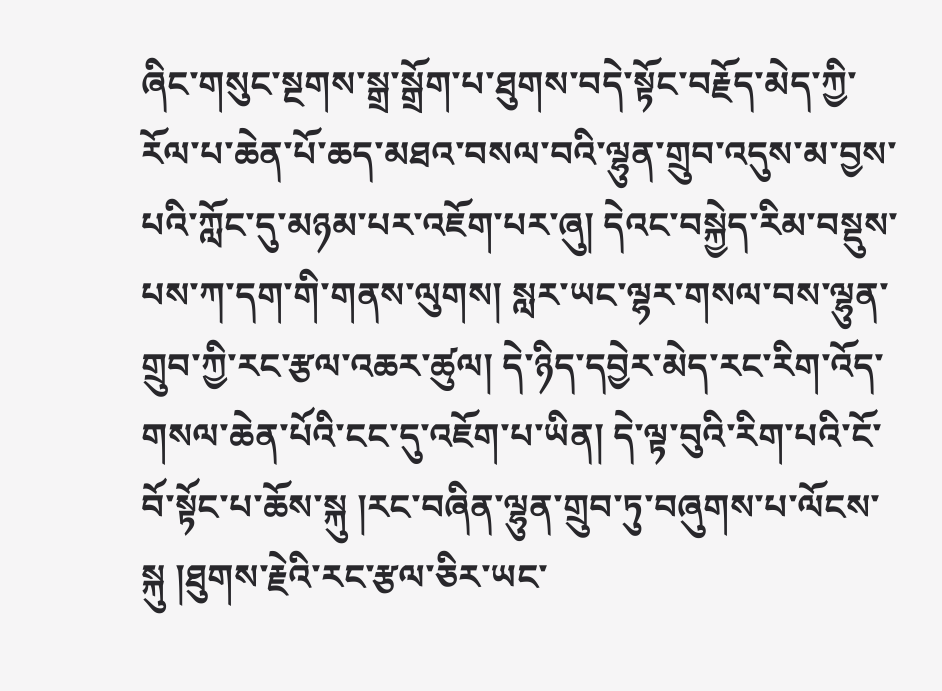ཞིང་གསུང་སྔགས་སྒྲ་སྒྲོག་པ་ཐུགས་བདེ་སྟོང་བརྗོད་མེད་ཀྱི་རོལ་པ་ཆེན་པོ་ཆད་མཐའ་བསལ་བའི་ལྷུན་གྲུབ་འདུས་མ་བྱས་པའི་ཀློང་དུ་མཉམ་པར་འཇོག་པར་ཞུ། དེའང་བསྐྱེད་རིམ་བསྡུས་པས་ཀ་དག་གི་གནས་ལུགས། སླར་ཡང་ལྷར་གསལ་བས་ལྷུན་གྲུབ་ཀྱི་རང་རྩལ་འཆར་ཚུལ། དེ་ཉིད་དབྱེར་མེད་རང་རིག་འོད་གསལ་ཆེན་པོའི་ངང་དུ་འཇོག་པ་ཡིན། དེ་ལྟ་བུའི་རིག་པའི་ངོ་བོ་སྟོང་པ་ཆོས་སྐུ །རང་བཞིན་ལྷུན་གྲུབ་ཏུ་བཞུགས་པ་ལོངས་སྐུ །ཐུགས་རྗེའི་རང་རྩལ་ཅིར་ཡང་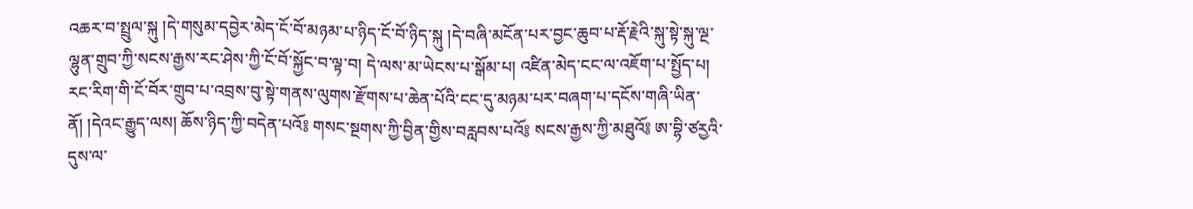འཆར་བ་སྤྲུལ་སྐུ །དེ་གསུམ་དབྱེར་མེད་ངོ་བོ་མཉམ་པ་ཉིད་ངོ་བོ་ཉིད་སྐུ །དེ་བཞི་མངོན་པར་བྱང་ཆུབ་པ་རྡོ་རྗེའི་སྐུ་སྟེ་སྐུ་ལྔ་ལྷུན་གྲུབ་ཀྱི་སངས་རྒྱས་རང་ཤེས་ཀྱི་ངོ་བོ་སྐྱོང་བ་ལྟ་བ། དེ་ལས་མ་ཡེངས་པ་སྒོམ་པ། འཛིན་མེད་ངང་ལ་འཇོག་པ་སྤྱོད་པ། རང་རིག་གི་ངོ་བོར་གྲུབ་པ་འབྲས་བུ་སྟེ་གནས་ལུགས་རྫོགས་པ་ཆེན་པོའི་ངང་དུ་མཉམ་པར་བཞག་པ་དངོས་གཞི་ཡིན་ནོ། །དེའང་རྒྱུད་ལས། ཆོས་ཉིད་ཀྱི་བདེན་པའོ༔ གསང་སྔགས་ཀྱི་བྱིན་གྱིས་བརླབས་པའོ༔ སངས་རྒྱས་ཀྱི་མཐུའོ༔ ཨ་བྷི་ཙརྱའི་དུས་ལ་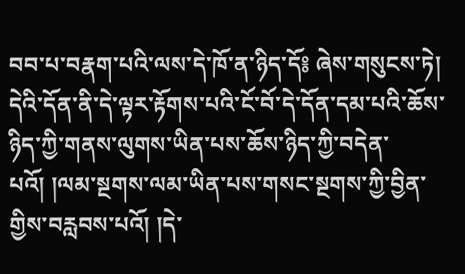བབ་པ་བརྣག་པའི་ལས་དེ་ཁོ་ན་ཉིད་དོ༔ ཞེས་གསུངས་ཏེ། དེའི་དོན་ནི་དེ་ལྟར་རྟོགས་པའི་ངོ་བོ་དེ་དོན་དམ་པའི་ཆོས་ཉིད་ཀྱི་གནས་ལུགས་ཡིན་པས་ཆོས་ཉིད་ཀྱི་བདེན་པའོ། །ལམ་སྔགས་ལམ་ཡིན་པས་གསང་སྔགས་ཀྱི་བྱིན་གྱིས་བརླབས་པའོ། །དེ་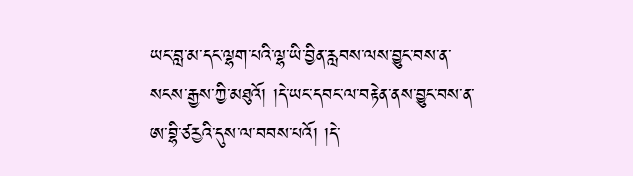ཡང་བླ་མ་དང་ལྷག་པའི་ལྷ་ཡི་བྱིན་རླབས་ལས་བྱུང་བས་ན་སངས་རྒྱས་ཀྱི་མཐུའོ། །དེ་ཡང་དབང་ལ་བརྟེན་ནས་བྱུང་བས་ན་ཨ་བྷི་ཙརྱའི་དུས་ལ་བབས་པའོ། །དེ་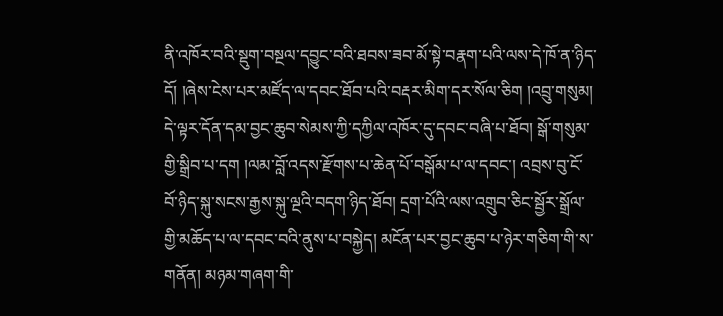ནི་འཁོར་བའི་སྡུག་བསྔལ་དབྱུང་བའི་ཐབས་ཟབ་མོ་སྟེ་བརྣག་པའི་ལས་དེ་ཁོ་ན་ཉིད་དོ། །ཞེས་ངེས་པར་མཛོད་ལ་དབང་ཐོབ་པའི་བརྡར་མིག་དར་སོལ་ཅིག །འབྲུ་གསུམ། དེ་ལྟར་དོན་དམ་བྱང་ཆུབ་སེམས་ཀྱི་དཀྱིལ་འཁོར་དུ་དབང་བཞི་པ་ཐོབ། སྒོ་གསུམ་གྱི་སྒྲིབ་པ་དག །ལམ་བློ་འདས་རྫོགས་པ་ཆེན་པོ་བསྒོམ་པ་ལ་དབང་། འབྲས་བུ་ངོ་བོ་ཉིད་སྐུ་སངས་རྒྱས་སྐུ་ལྔའི་བདག་ཉིད་ཐོབ། དྲག་པོའི་ལས་འགྲུབ་ཅིང་སྦྱོར་སྒྲོལ་གྱི་མཆོད་པ་ལ་དབང་བའི་ནུས་པ་བསྐྱེད། མངོན་པར་བྱང་ཆུབ་པ་ཉེར་གཅིག་གི་ས་གནོན། མཉམ་གཞག་གི་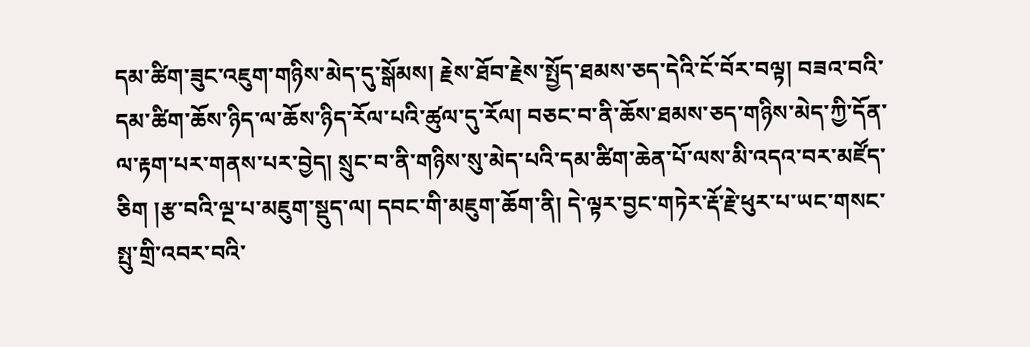དམ་ཚིག་ཟུང་འཇུག་གཉིས་མེད་དུ་སྒོམས། རྗེས་ཐོབ་རྗེས་སྤྱོད་ཐམས་ཅད་དེའི་ངོ་བོར་བལྟ། བཟའ་བའི་དམ་ཚིག་ཆོས་ཉིད་ལ་ཆོས་ཉིད་རོལ་པའི་ཚུལ་དུ་རོལ། བཅང་བ་ནི་ཆོས་ཐམས་ཅད་གཉིས་མེད་ཀྱི་དོན་ལ་རྟག་པར་གནས་པར་བྱེད། སྲུང་བ་ནི་གཉིས་སུ་མེད་པའི་དམ་ཚིག་ཆེན་པོ་ལས་མི་འདའ་བར་མཛོད་ཅིག །རྩ་བའི་ལྔ་པ་མཇུག་སྡུད་ལ། དབང་གི་མཇུག་ཆོག་ནི། དེ་ལྟར་བྱང་གཏེར་རྡོ་རྗེ་ཕུར་པ་ཡང་གསང་སྤུ་གྲི་འབར་བའི་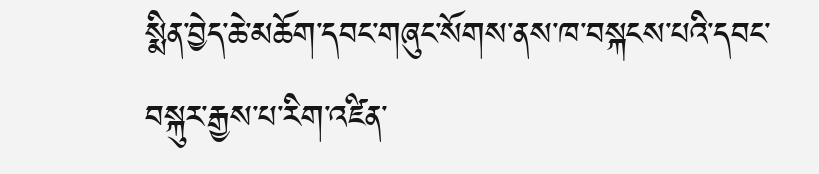སྨིན་བྱེད་ཆེ་མཆོག་དབང་གཞུང་སོགས་ནས་ཁ་བསྐངས་པའི་དབང་བསྐུར་རྒྱས་པ་རིག་འཛིན་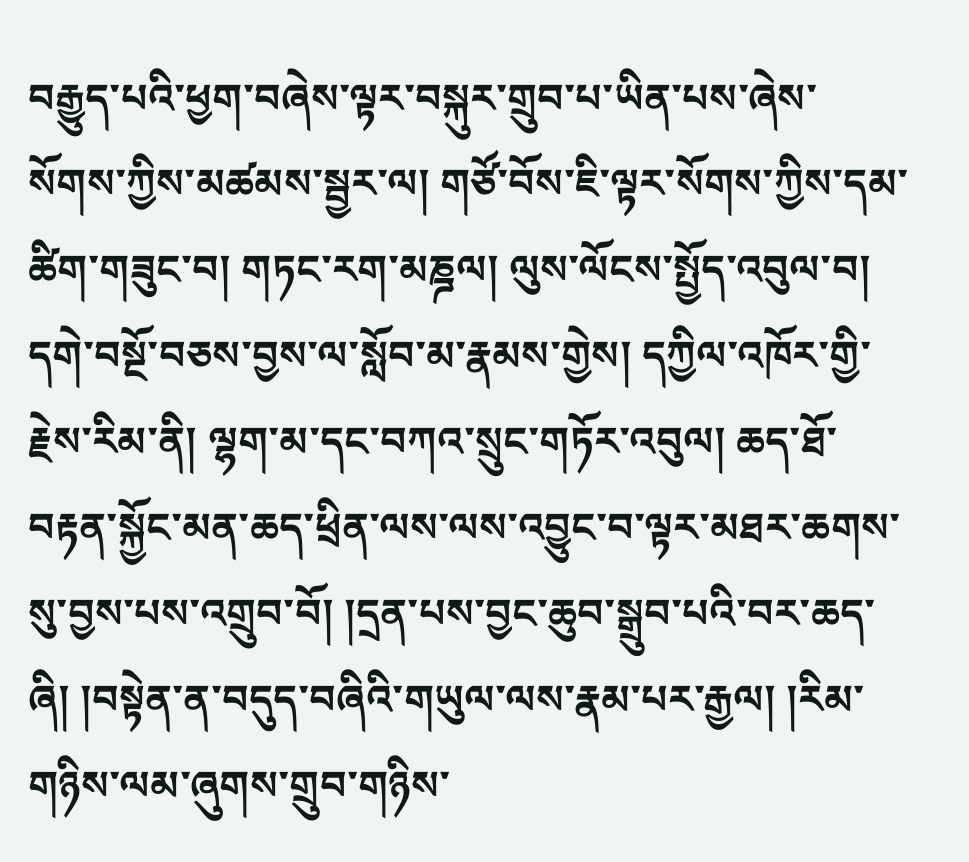བརྒྱུད་པའི་ཕྱག་བཞེས་ལྟར་བསྐུར་གྲུབ་པ་ཡིན་པས་ཞེས་སོགས་ཀྱིས་མཚམས་སྦྱར་ལ། གཙོ་བོས་ཇི་ལྟར་སོགས་ཀྱིས་དམ་ཚིག་གཟུང་བ། གཏང་རག་མཎྜལ། ལུས་ལོངས་སྤྱོད་འབུལ་བ། དགེ་བསྔོ་བཅས་བྱས་ལ་སློབ་མ་རྣམས་གྱེས། དཀྱིལ་འཁོར་གྱི་རྗེས་རིམ་ནི། ལྷག་མ་དང་བཀའ་སྲུང་གཏོར་འབུལ། ཆད་ཐོ་བརྟན་སྐྱོང་མན་ཆད་ཕྲིན་ལས་ལས་འབྱུང་བ་ལྟར་མཐར་ཆགས་སུ་བྱས་པས་འགྲུབ་བོ། །དྲན་པས་བྱང་ཆུབ་སྒྲུབ་པའི་བར་ཆད་ཞི། །བསྟེན་ན་བདུད་བཞིའི་གཡུལ་ལས་རྣམ་པར་རྒྱལ། །རིམ་གཉིས་ལམ་ཞུགས་གྲུབ་གཉིས་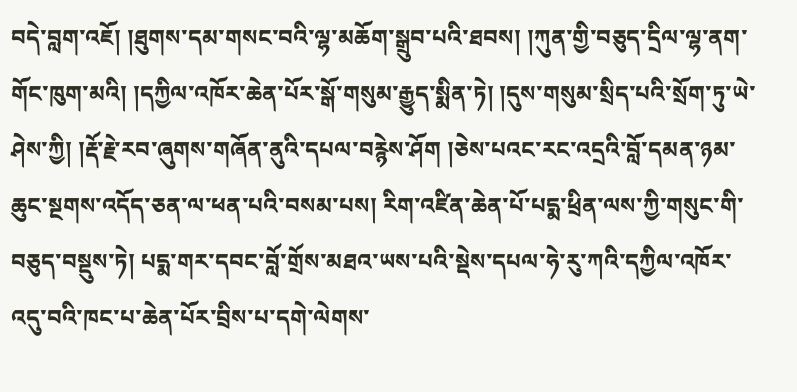བདེ་བླག་འཇོ། །ཐུགས་དམ་གསང་བའི་ལྷ་མཆོག་སྒྲུབ་པའི་ཐབས། །ཀུན་གྱི་བཅུད་དྲིལ་ལྷ་ནག་གོང་ཁུག་མའི། །དཀྱིལ་འཁོར་ཆེན་པོར་སྒོ་གསུམ་རྒྱུད་སྨིན་ཏེ། །དུས་གསུམ་སྲིད་པའི་སྲོག་ཏུ་ཡེ་ཤེས་ཀྱི། །རྡོ་རྗེ་རབ་ཞུགས་གཞོན་ནུའི་དཔལ་བརྙེས་ཤོག །ཅེས་པའང་རང་འདྲའི་བློ་དམན་ཉམ་ཆུང་སྔགས་འདོད་ཅན་ལ་ཕན་པའི་བསམ་པས། རིག་འཛིན་ཆེན་པོ་པདྨ་ཕྲིན་ལས་ཀྱི་གསུང་གི་བཅུད་བསྡུས་ཏེ། པདྨ་གར་དབང་བློ་གྲོས་མཐའ་ཡས་པའི་སྡེས་དཔལ་ཧེ་རུ་ཀའི་དཀྱིལ་འཁོར་འདུ་བའི་ཁང་པ་ཆེན་པོར་བྲིས་པ་དགེ་ལེགས་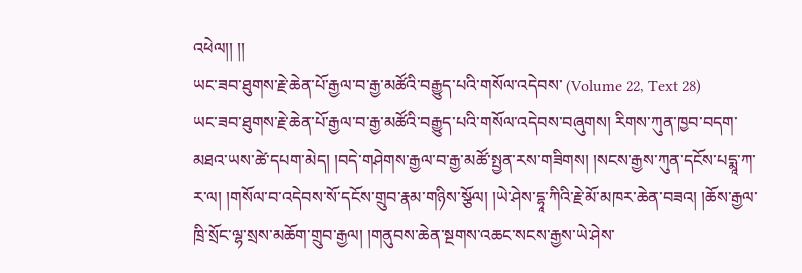འཕེལ།། །།
ཡང་ཟབ་ཐུགས་རྗེ་ཆེན་པོ་རྒྱལ་བ་རྒྱ་མཚོའི་བརྒྱུད་པའི་གསོལ་འདེབས་ (Volume 22, Text 28)
ཡང་ཟབ་ཐུགས་རྗེ་ཆེན་པོ་རྒྱལ་བ་རྒྱ་མཚོའི་བརྒྱུད་པའི་གསོལ་འདེབས་བཞུགས། རིགས་ཀུན་ཁྱབ་བདག་མཐའ་ཡས་ཚེ་དཔག་མེད། །བདེ་གཤེགས་རྒྱལ་བ་རྒྱ་མཚོ་སྤྱན་རས་གཟིགས། །སངས་རྒྱས་ཀུན་དངོས་པདྨཱ་ཀ་ར་ལ། །གསོལ་བ་འདེབས་སོ་དངོས་གྲུབ་རྣམ་གཉིས་སྩོལ། །ཡེ་ཤེས་དྷཱ་ཀིའི་རྗེ་མོ་མཁར་ཆེན་བཟའ། །ཆོས་རྒྱལ་ཁྲི་སྲོང་ལྷ་སྲས་མཆོག་གྲུབ་རྒྱལ། །གནུབས་ཆེན་སྔགས་འཆང་སངས་རྒྱས་ཡེ་ཤེས་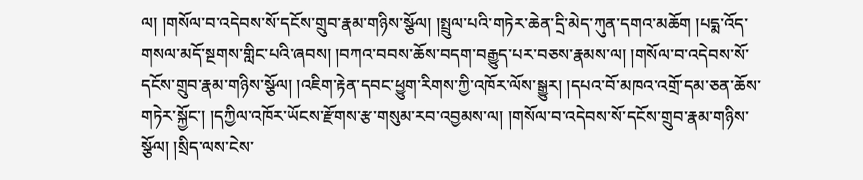ལ། །གསོལ་བ་འདེབས་སོ་དངོས་གྲུབ་རྣམ་གཉིས་སྩོལ། །སྤྲུལ་པའི་གཏེར་ཆེན་དྲི་མེད་ཀུན་དགའ་མཆོག །པདྨ་འོད་གསལ་མདོ་སྔགས་གླིང་པའི་ཞབས། །བཀའ་བབས་ཆོས་བདག་བརྒྱུད་པར་བཅས་རྣམས་ལ། །གསོལ་བ་འདེབས་སོ་དངོས་གྲུབ་རྣམ་གཉིས་སྩོལ། །འཇིག་རྟེན་དབང་ཕྱུག་རིགས་ཀྱི་འཁོར་ལོས་སྒྱུར། །དཔའ་བོ་མཁའ་འགྲོ་དམ་ཅན་ཆོས་གཏེར་སྐྱོང་། །དཀྱིལ་འཁོར་ཡོངས་རྫོགས་རྩ་གསུམ་རབ་འབྱམས་ལ། །གསོལ་བ་འདེབས་སོ་དངོས་གྲུབ་རྣམ་གཉིས་སྩོལ། །སྲིད་ལས་ངེས་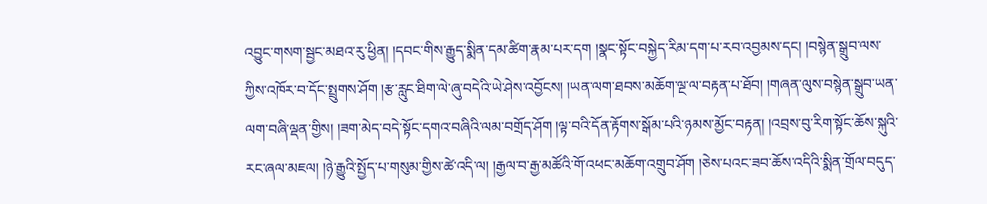འབྱུང་གསག་སྦྱང་མཐའ་རུ་ཕྱིན། །དབང་གིས་རྒྱུད་སྨིན་དམ་ཚིག་རྣམ་པར་དག །སྣང་སྟོང་བསྐྱེད་རིམ་དག་པ་རབ་འབྱམས་དང། །བསྙེན་སྒྲུབ་ལས་ཀྱིས་འཁོར་བ་དོང་སྤྲུགས་ཤོག །རྩ་རླུང་ཐིག་ལེ་ཞུ་བདེའི་ཡེ་ཤེས་འབྱོངས། །ཡན་ལག་ཐབས་མཆོག་ལྔ་ལ་བརྟན་པ་ཐོབ། །གཞན་ལུས་བསྙེན་སྒྲུབ་ཡན་ལག་བཞི་ལྡན་གྱིས། །ཟག་མེད་བདེ་སྟོང་དགའ་བཞིའི་ལམ་བགྲོད་ཤོག །ལྟ་བའི་དོན་རྟོགས་སྒོམ་པའི་ཉམས་མྱོང་བརྟན། །འབྲས་བུ་རིག་སྟོང་ཆོས་སྐུའི་རང་ཞལ་མཇལ། །ཉེ་རྒྱུའི་སྤྱོད་པ་གསུམ་གྱིས་ཚེ་འདི་ལ། །རྒྱལ་བ་རྒྱ་མཚོའི་གོ་འཕང་མཆོག་འགྲུབ་ཤོག །ཅེས་པའང་ཟབ་ཆོས་འདིའི་སྨིན་གྲོལ་བདུད་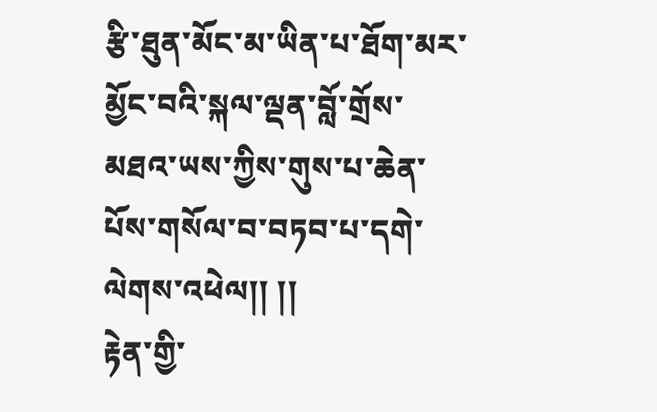རྩི་ཐུན་མོང་མ་ཡིན་པ་ཐོག་མར་མྱོང་བའི་སྐལ་ལྡན་བློ་གྲོས་མཐའ་ཡས་ཀྱིས་གུས་པ་ཆེན་པོས་གསོལ་བ་བཏབ་པ་དགེ་ལེགས་འཕེལ།། །།
རྟེན་གྱི་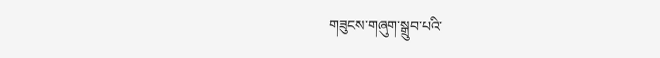གཟུངས་གཞུག་སྒྲུབ་པའི་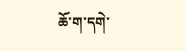ཆོ་ག་དགེ་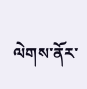ལེགས་ནོར་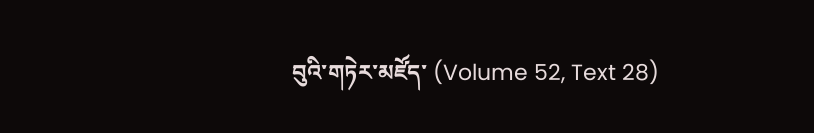བུའི་གཏེར་མཛོད་ (Volume 52, Text 28)